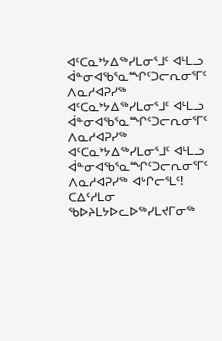ᐊᑦᑕᓇᔾᔭᐃᖅᓯᒪᓂᕐᒧᑦ ᐊᒻᒪᓗ ᐋᓐᓂᐊᖃᕐᓇᙱᑦᑐᓕᕆᓂᕐᒥᑦ ᐱᓇᓱᐊᕈᓯᖅ
ᐊᑦᑕᓇᔾᔭᐃᖅᓯᒪᓂᕐᒧᑦ ᐊᒻᒪᓗ ᐋᓐᓂᐊᖃᕐᓇᙱᑦᑐᓕᕆᓂᕐᒥᑦ ᐱᓇᓱᐊᕈᓯᖅ
ᐊᑦᑕᓇᔾᔭᐃᖅᓯᒪᓂᕐᒧᑦ ᐊᒻᒪᓗ ᐋᓐᓂᐊᖃᕐᓇᙱᑦᑐᓕᕆᓂᕐᒥᑦ ᐱᓇᓱᐊᕈᓯᖅ ᐊᒡᒋᓕᕐᒪᑦ! ᑕᐃᑦᓱᒪᓂ ᖃᐅᔨᒪᔭᐅᓚᐅᖅᓯᒪᔪᒥᓂᖅ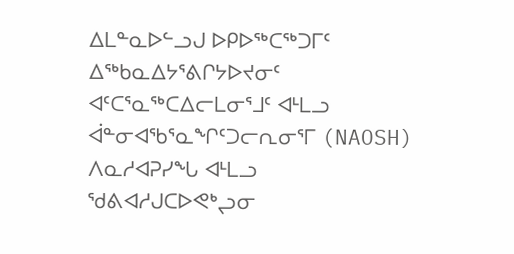ᐃᒪᓐᓇᐅᓪᓗᒍ ᐅᑭᐅᖅᑕᖅᑐᒥᑦ ᐃᖅᑲᓇᐃᔭᕐᕕᒋᔭᐅᔪᓂᑦ ᐊᑦᑕᕐᓇᖅᑕᐃᓕᒪᓂᕐᒧᑦ ᐊᒻᒪᓗ ᐋᓐᓂᐊᖃᕐᓇᖏᑦᑐᓕᕆᓂᕐᒥ (NAOSH) ᐱᓇᓱᐊᕈᓯᖓ ᐊᒻᒪᓗ ᖁᕕᐊᓱᒍᑕᐅᕙᒃᖢᓂ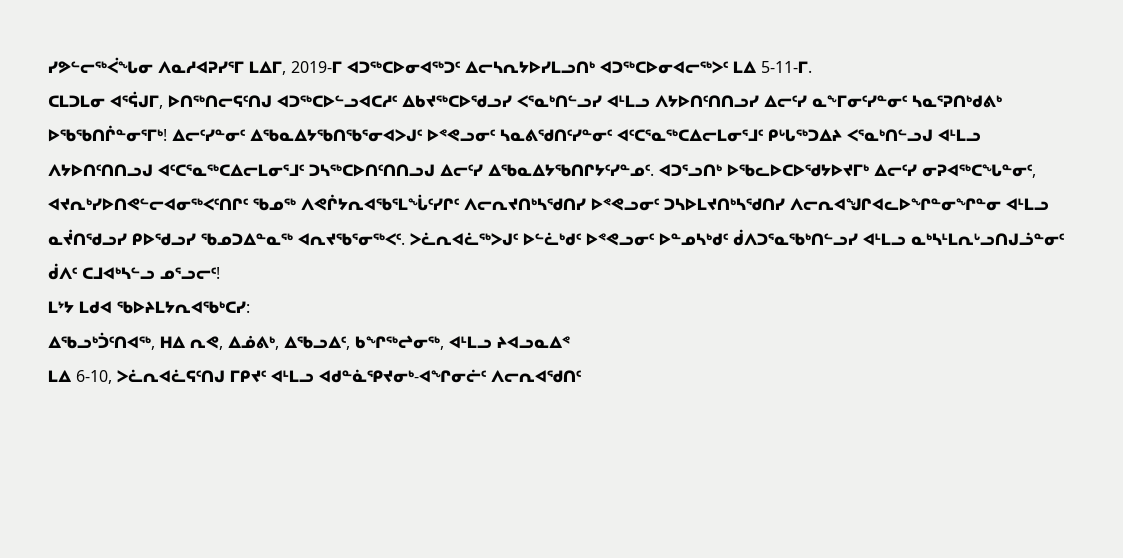ᓯᕗᓪᓕᖅᐹᖓᓂ ᐱᓇᓱᐊᕈᓯᕐᒥ ᒪᐃᒥ, 2019-ᒥ ᐊᑐᖅᑕᐅᓂᐊᖅᑐᑦ ᐃᓕᓴᕆᔭᐅᓯᒪᓗᑎᒃ ᐊᑐᖅᑕᐅᓂᐊᓕᖅᐳᑦ ᒪᐃ 5-11-ᒥ.
ᑕᒪᑐᒪᓂ ᐊᕐᕌᒍᒥ, ᐅᑎᖅᑎᓕᕋᑦᑎᒍ ᐊᑐᖅᑕᐅᓪᓗᐊᑕᓱᑦ ᐃᑲᔪᖅᑕᐅᖁᓗᓯ ᐸᕐᓇᒃᑎᓪᓗᓯ ᐊᒻᒪᓗ ᐱᔭᐅᑎᑦᑎᑎᓗᓯ ᐃᓕᑦᓯ ᓇᖕᒥᓂᑦᓯᓐᓂᑦ ᓴᓇᕐᕈᑎᒃᑯᕕᒃ ᐅᖃᖃᑎᒌᓐᓂᕐᒥᒃ! ᐃᓕᑦᓯᓐᓂᑦ ᐃᖃᓇᐃᔭᖃᑎᖃᕐᓂᐊᐳᒍᑦ ᐅᕝᕙᓗᓂᑦ ᓴᓇᕕᖁᑎᑦᓯᓐᓂᑦ ᐊᑦᑕᕐᓇᖅᑕᐃᓕᒪᓂᕐᒧᑦ ᑭᒡᒐᖅᑐᐃᔨ ᐸᕐᓇᒃᑎᓪᓗᒍ ᐊᒻᒪᓗ ᐱᔭᐅᑎᑦᑎᑎᓗᒍ ᐊᑦᑕᕐᓇᖅᑕᐃᓕᒪᓂᕐᒧᑦ ᑐᓴᖅᑕᐅᑎᑦᑎᑎᓗᒍ ᐃᓕᑦᓯ ᐃᖃᓇᐃᔭᖃᑎᒋᔭᑦᓯᓐᓄᑦ. ᐊᑐᕐᓗᑎᒃ ᐅᖃᓚᐅᑕᐅᖁᔭᐅᔪᒥᒃ ᐃᓕᑦᓯ ᓂᕈᐊᖅᑕᖓᓐᓂᑦ, ᐊᔪᕆᒃᓯᐅᑎᕙᓪᓕᐊᓂᖅᐸᑦᑎᒋᑦ ᖃᓄᖅ ᐱᕙᒌᔭᕆᐊᖃᕐᒪᖔᑦᓯᒋᑦ ᐱᓕᕆᔪᑎᒃᓴᖁᑎᓯ ᐅᕝᕙᓗᓂᑦ ᑐᓴᐅᒪᔪᑎᒃᓴᖁᑎᓯ ᐱᓕᕆᐊᖑᒋᐊᓚᐅᖏᓐᓂᖏᓐᓂ ᐊᒻᒪᓗ ᓇᔫᑎᖁᓗᓯ ᑭᐅᖁᓗᓯ ᖃᓄᑐᐃᓐᓇᖅ ᐊᕆᔪᖃᕐᓂᖅᐸᑦ. ᐳᓛᕆᐊᓛᖅᐳᒍᑦ ᐅᓪᓛᒃᑯᑦ ᐅᕝᕙᓗᓂᑦ ᐅᓐᓄᓴᒃᑯᑦ ᑰᐱᑐᕐᓇᖃᒃᑎᓪᓗᓯ ᐊᒻᒪᓗ ᓇᒃᓴᒻᒪᕆᒡᓗᑎᒍᓘᓐᓂᑦ ᑰᐱᑦ ᑕᒧᐊᒃᓴᓪᓗ ᓄᕐᓗᓕᑦ!
ᒪᔾᔭ ᒪᑯᐊ ᖃᐅᔨᒪᔭᕆᐊᖃᒃᑕᓯ:
ᐃᖃᓗᒃᑑᑦᑎᐊᖅ, ᕼᐃ ᕆᕙ, ᐃᓅᕕᒃ, ᐃᖃᓗᐃᑦ, ᑲᖏᖅᖠᓂᖅ, ᐊᒻᒪᓗ ᔨᐊᓗᓇᐃᕝ
ᒪᐃ 6-10, ᐳᓛᕆᐊᓛᕋᑦᑎᒍ ᒥᑭᔪᑦ ᐊᒻᒪᓗ ᐊᑯᓐᓈᕿᔪᓂᒃ-ᐊᖏᓂᓖᑦ ᐱᓕᕆᐊᖁᑎᑦ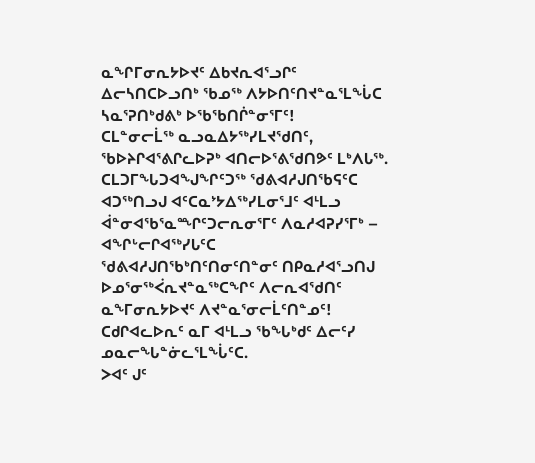ᓇᖏᒥᓂᕆᔭᐅᔪᑦ ᐃᑲᔪᕆᐊᕐᓗᒋᑦ ᐃᓕᓴᑎᑕᐅᓗᑎᒃ ᖃᓄᖅ ᐱᔭᐅᑎᑦᑎᔪᓐᓇᕐᒪᖔᑕ ᓴᓇᕐᕈᑎᒃᑯᕕᒃ ᐅᖃᖃᑎᒌᓐᓂᕐᒥᑦ!
ᑕᒪᓐᓂᓕᒫᖅ ᓇᓗᓇᐃᔭᖅᓯᒪᔪᖁᑎᑦ, ᖃᐅᔨᒋᐊᕐᕕᒋᓚᐅᕈᒃ ᐊᑎᓕᐅᕐᕕᖁᑎᕗᑦ ᒪᒃᐱᒐᖅ.
ᑕᒪᑐᒥᖓᑐᐊᖑᖏᑦᑐᖅ ᖁᕕᐊᓱᒍᑎᖃᕋᑦᑕ ᐊᑐᖅᑎᓗᒍ ᐊᑦᑕᓇᔾᔭᐃᖅᓯᒪᓂᕐᒧᑦ ᐊᒻᒪᓗ ᐋᓐᓂᐊᖃᕐᓇᙱᑦᑐᓕᕆᓂᕐᒥᑦ ᐱᓇᓱᐊᕈᓯᕐᒥᒃ – ᐊᖏᒡᓕᒋᐊᖅᓯᒐᑦᑕ ᖁᕕᐊᓱᒍᑎᖃᒃᑎᑦᑎᓂᑦᑎᓐᓂᑦ ᑎᑭᓇᓱᐊᕐᓗᑎᒍ ᐅᓄᕐᓂᖅᐹᕆᔪᓐᓇᖅᑕᖏᑦ ᐱᓕᕆᐊᖁᑎᑦ ᓇᖕᒥᓂᕆᔭᐅᔪᑦ ᐱᔪᓐᓇᕐᓂᓕᒫᑦᑎᓐᓄᑦ! ᑕᑯᒋᐊᓚᐅᕆᑦ ᓇᒥ ᐊᒻᒪᓗ ᖃᖓᒃᑯᑦ ᐃᓕᑦᓯ ᓄᓇᓕᖓᓐᓃᓚᕐᒪᖔᑦᑕ.
ᐳᐊᑦ ᒍᑦ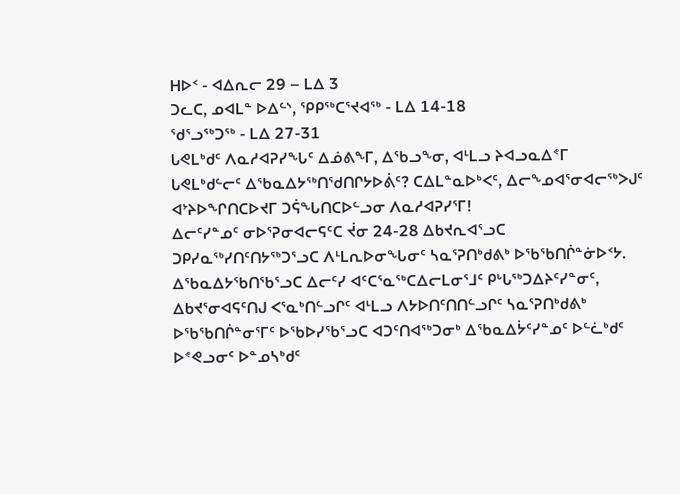ᕼᐅᑉ - ᐊᐃᕆᓕ 29 – ᒪᐃ 3
ᑐᓚᑕ, ᓄᐊᒪᓐ ᐅᐃᓪᔅ, ᕿᑭᖅᑕᕐᔪᐊᖅ - ᒪᐃ 14-18
ᖁᕐᓗᖅᑐᖅ - ᒪᐃ 27-31
ᒐᕙᒪᒃᑯᑦ ᐱᓇᓱᐊᕈᓯᖓᑦ ᐃᓅᕕᖕᒥ, ᐃᖃᓗᖕᓂ, ᐊᒻᒪᓗ ᔨᐊᓗᓇᐃᕝᒥ
ᒐᕙᒪᒃᑯᓪᓕᑦ ᐃᖃᓇᐃᔭᖅᑎᖁᑎᒋᔭᐅᕖᑦ? ᑕᐃᒪᓐᓇᐅᒃᐸᑦ, ᐃᓕᖕᓄᐊᕐᓂᐊᓕᖅᐳᒍᑦ ᐊᔾᔨᐅᖏᑎᑕᐅᔪᒥ ᑐᕌᖓᑎᑕᐅᓪᓗᓂ ᐱᓇᓱᐊᕈᓯᕐᒥ!
ᐃᓕᑦᓯᓐᓄᑦ ᓂᐅᕐᕈᓂᐊᓕᕋᑦᑕ ᔫᓂ 24-28 ᐃᑲᔪᕆᐊᕐᓗᑕ ᑐᑭᓯᓇᖅᓯᑎᑦᑎᔭᖅᑐᕐᓗᑕ ᐱᒻᒪᕆᐅᓂᖓᓂᑦ ᓴᓇᕐᕈᑎᒃᑯᕕᒃ ᐅᖃᖃᑎᒌᓐᓃᐅᑉᔭ. ᐃᖃᓇᐃᔭᖃᑎᖃᕐᓗᑕ ᐃᓕᑦᓯ ᐊᑦᑕᕐᓇᖅᑕᐃᓕᒪᓂᕐᒧᑦ ᑭᒡᒐᖅᑐᐃᔨᑦᓯᓐᓂᑦ, ᐃᑲᔪᕐᓂᐊᕋᑦᑎᒍ ᐸᕐᓇᒃᑎᓪᓗᒋᑦ ᐊᒻᒪᓗ ᐱᔭᐅᑎᑦᑎᑎᓪᓗᒋᑦ ᓴᓇᕐᕈᑎᒃᑯᕕᒃ ᐅᖃᖃᑎᒌᓐᓂᕐᒥᑦ ᐅᖃᐅᓯᖃᕐᓗᑕ ᐊᑐᑦᑎᐊᖅᑐᓂᒃ ᐃᖃᓇᐃᔮᑦᓯᓐᓄᑦ ᐅᓪᓛᒃᑯᑦ ᐅᕝᕙᓗᓂᑦ ᐅᓐᓄᓴᒃᑯᑦ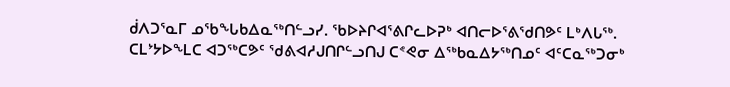ᑰᐱᑐᕐᓇᒥ ᓄᖃᖓᑲᐃᓇᖅᑎᓪᓗᓯ. ᖃᐅᔨᒋᐊᕐᕕᒋᓚᐅᕈᒃ ᐊᑎᓕᐅᕐᕕᖁᑎᕗᑦ ᒪᒃᐱᒐᖅ.
ᑕᒪᔾᔭᐅᖕᒪᑕ ᐊᑐᖅᑕᕗᑦ ᖁᕕᐊᓱᒍᑎᒋᓪᓗᑎᒍ ᑕᕝᕙᓂ ᐃᖅᑲᓇᐃᔭᖅᑎᓄᑦ ᐊᑦᑕᓇᖅᑐᓂᒃ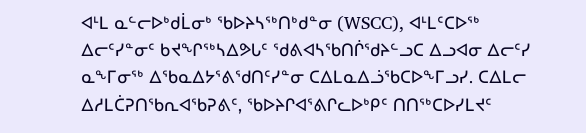ᐊᒻᒪ ᓇᓪᓕᐅᒃᑯᒫᓂᒃ ᖃᐅᔨᓴᖅᑎᒃᑯᓐᓂ (WSCC), ᐊᒻᒪᑦᑕᐅᖅ ᐃᓕᑦᓯᓐᓂᑦ ᑲᔪᖏᖅᓴᐃᕗᒐᑦ ᖁᕕᐊᓴᖃᑎᒌᖁᔨᓪᓗᑕ ᐃᓗᐊᓂ ᐃᓕᑦᓯ ᓇᖕᒥᓂᖅ ᐃᖃᓇᐃᔭᕐᕕᖁᑎᑦᓯᓐᓂ ᑕᐃᒪᓇᐃᓘᖃᑕᐅᖕᒥᓗᓯ. ᑕᐃᒪᓕ ᐃᓱᒪᑖᕈᑎᖃᕆᐊᖃᕈᕕᑦ, ᖃᐅᔨᒋᐊᕐᕕᒋᓚᐅᒃᑭᑦ ᑎᑎᖅᑕᐅᓯᒪᔪᑦ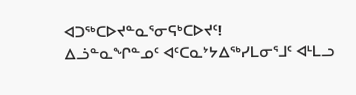ᐊᑐᖅᑕᐅᔪᓐᓇᕐᓂᕋᒃᑕᐅᔪᑦ!
ᐃᓘᓐᓇᖏᓐᓄᑦ ᐊᑦᑕᓇᔾᔭᐃᖅᓯᒪᓂᕐᒧᑦ ᐊᒻᒪᓗ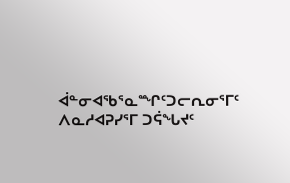ᐋᓐᓂᐊᖃᕐᓇᙱᑦᑐᓕᕆᓂᕐᒥᑦ ᐱᓇᓱᐊᕈᓯᕐᒥ ᑐᕌᖓᔪᑦ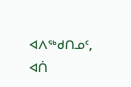ᐊᐱᖅᑯᑎᓄᑦ, ᐊᑏ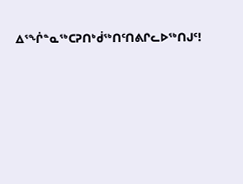ᐃᕐᖐᓐᓇᖅᑕᕈᑎᒃᑰᖅᑎᑦᑎᕕᒋᓚᐅᖅᑎᒍᑦ!